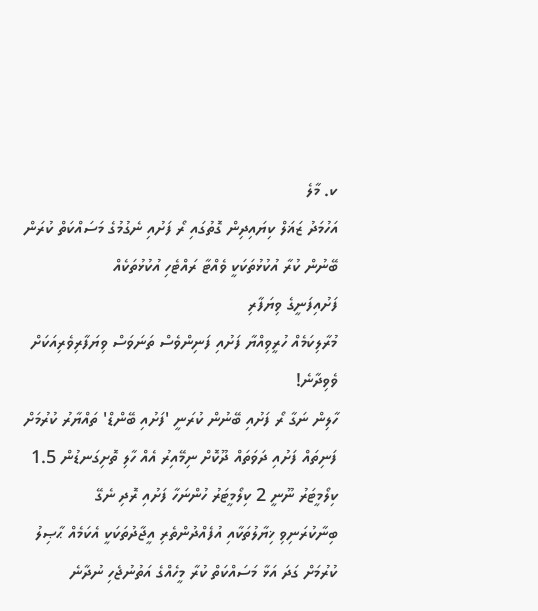ކ. މާލެ
އަހުމަދު ޒަޣަލް ކިޔައިދިން ގޮތުގައި ރޯ ފަށުއި ނެގުމުގެ މަސައްކަތް ކުރަން ބޭނުން ކުރާ އުކުޅުތަކަކީ ވެއްޓާ ރައްޓެހި އުކުޅުތަކެއް
ފަށުއިފަނީގެ ވިޔަފާރި
މުރާލިކަމެއް ހުރީވިއްޔާ ފަށުއި ފަނިންވެސް ތަނަވަސް ވިޔަފާރިވެރިއަކަށް ވެވިދާނެ!
ހާލިން ނަގާ ރޯ ފަށުއި ބޭނުން ކުރަނީ 'ފަށުއި ބޭންޑް' ތައްޔާރު ކުރުމަށް
ފަނިތައް ފަށުއި ދަވަތައް ދޫކޮށް ނިމޭއިރު އެއް ހާލި ތޮށިގަނޑުން 1.5 ކިލޯމީޓަރު ނޫނީ 2 ކިލޯމީޓަރު ހުންނަހާ ފަށުއި ރޮދި ނެގޭ
ބިނާކުރަނިވި ޚިޔާލުތަކާއި އުފެއްދުންތެރި އީޖާދުތަކަކީ އެކަމެއް ޙާޞިލު ކުރުމަށް ގަދަ އަޅާ މަސައްކަތް ކުރާ މީހެއްގެ އަތުނުޖެހި ނުދާނެ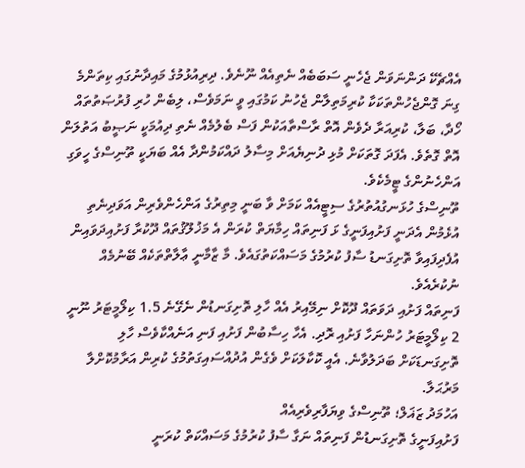އެއްޗެކޭ ދަންނަވަން ޖެހެނީ ސަބަބެއް ނެތިއެއް ނޫނެވެ. ދިރިއުޅުމުގެ މައިދާނުގައި ކިތަންމެ ގިނަ ގޮންޖެހުންތަކަކާ ކުރިމަތިލާން ޖެހުނު ކަމުގައި ވީ ނަމަވެސް، ލިބެން ހުރި ފުރުޞަތުތައް ހޯދާ، ބަލާ، ކުރިއަރާ ދެވެން އޮތް ރާސްތާއަކުން ފަސް ބެލުމެއް ނެތި ދިއުމަކީ ނަޞީބު އަތުލަން އޮތް ގޮތެވެ. އެފަދަ ގޮތަކަށް މުޅި ދުނިޔެއަށް މިސާލު ދައްކަމުންދާ އެއް ބަޔަކީ ތޫނިސްގެ ހީވަގި އަންހެނުންގެ ޓީމެކެވެ.
ތޫނިސްގެ ހުޅަނގުއުތުރުގެ ސިޓީއެއް ކަމަށް ވާ ބަނީ މިތިރުގެ އަންހެންވެރިން އަވަދިނެތި އުޅެމުން އެދަނީ ފަށުއިފަނީގެ ޅަ ފަނިތައް ހިމާޔަތް ކުރަން އެ މަޚުލޫޤުތައް ދޫކުރާ ފަށުއިދަވައިން އުފެދިފައިވާ ތޮށިގަނޑު ސާފު ކުރުމުގެ މަސައްކަތުގައެވެ. މާ ޒާމާނީ ޢާލާތްތަކެއް ބޭނުމެއް ނުކުރެއެވެ.
ފަނިތައް ފަށުއި ދަވަތައް ދޫކޮށް ނިމޭއިރު އެއް ހާލި ތޮށިގަނޑުން ނެގޭނެ 1.5 ކިލޯމީޓަރު ނޫނީ 2 ކިލޯމީޓަރު ހުންނަހާ ފަށުއި ރޮދި. އެހާ ހިސާބުން ފަށުއި ފަނި އަނެއްކާވެސް ހާލި ތޮށިގަނޑަކަށް ބަދަލުވާނެ. އެއީ ކޮކާލަކަށް ވެގެން އުދުއްސައިގަތުމުގެ ކުރިން އަރާމުކޮށްލާ މަރުޙަލާ.
އަހުމަދު ޒަޣަލް؛ ތޫނިސްގެ ވިޔަފާރިވެރިއެއް
ފަށުއިފަނީގެ ތޮށިގަނޑުން ފަނިތައް ނަގާ ސާފު ކުރުމުގެ މަސައްކަތް ކުރަނީ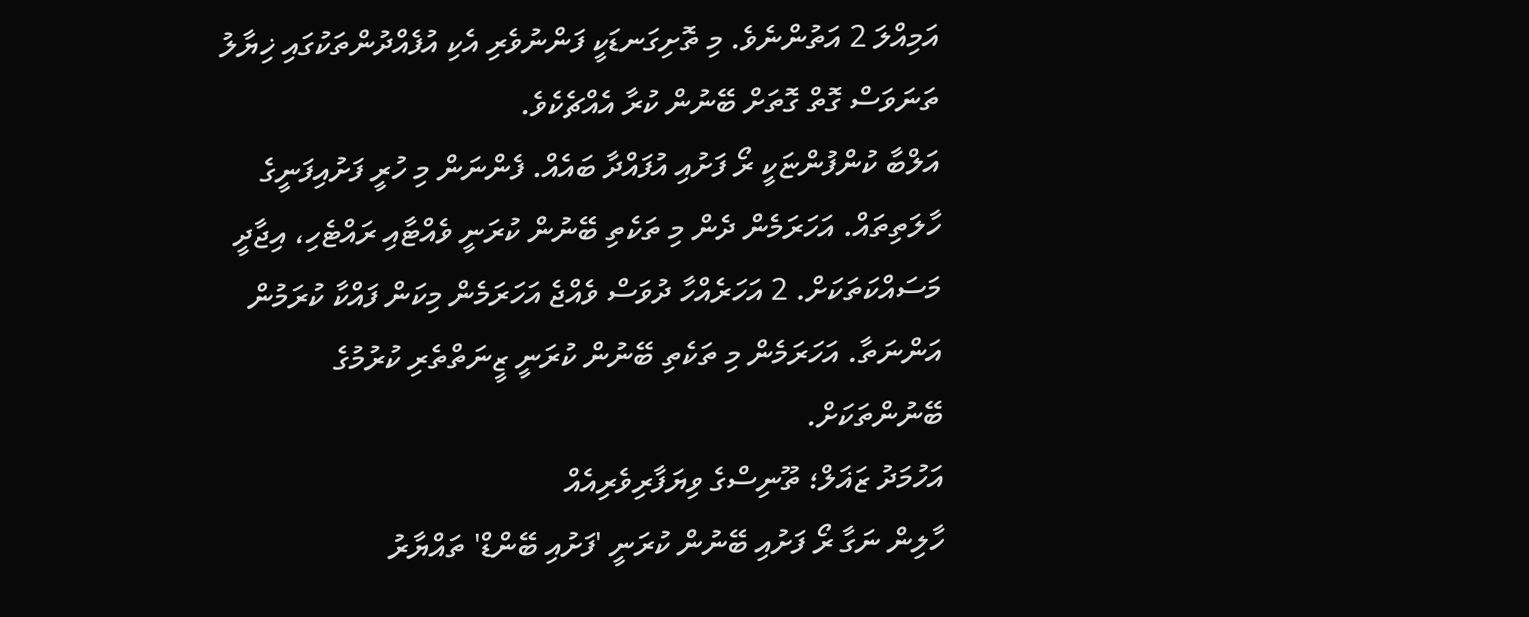އަމިއްލަ 2 އަތުންނެވެ. މި ތޮށިގަނޑަކީ ފަންނުވެރި އެކި އުފެއްދުންތަކުގައި ޚިޔާލު ތަނަވަސް ގޮތް ގޮތަށް ބޭނުން ކުރާ އެއްޗެކެވެ.
އަލްބާ ކުންފުންޏަކީ ރޯ ފަށުއި އުފައްދާ ބައެއް. ފެންނަން މި ހުރީ ފަށުއިފަނީގެ ހާލަތިތައް. އަހަރަމެން ދެން މި ތަކެތި ބޭނުން ކުރަނީ ވެއްޓާއި ރައްޓެހި، އިޖާދީ މަސައްކަތަކަށް. 2 އަހަރެއްހާ ދުވަސް ވެއްޖެ އަހަރަމެން މިކަން ފައްކާ ކުރަމުން އަންނަތާ. އަހަރަމެން މި ތަކެތި ބޭނުން ކުރަނީ ޒީނަތްތެރި ކުރުމުގެ ބޭނުންތަކަށް.
އަހުމަދު ޒަޣަލް؛ ތޫނިސްގެ ވިޔަފާރިވެރިއެއް
ހާލިން ނަގާ ރޯ ފަށުއި ބޭނުން ކުރަނީ 'ފަށުއި ބޭންޑް' ތައްޔާރު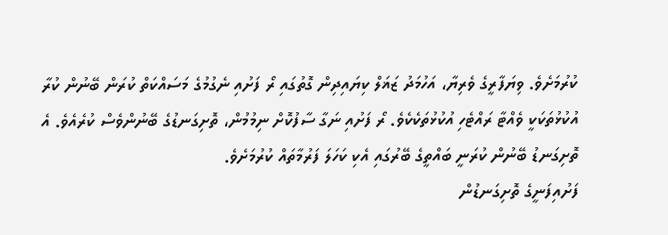ކުރުމަށެވެ. ވިޔަފާރީގެ ވެރިޔާ، އަހުމަދު ޒަޣަލް ކިޔައިދިން ގޮތުގައި ރޯ ފަށުއި ނެގުމުގެ މަސައްކަތް ކުރަން ބޭނުން ކުރާ އުކުޅުތަކަކީ ވެއްޓާ ރައްޓެހި އުކުޅުތަކެކެވެ. ރޯ ފަށުއި ނަގާ ސާފުކޮށް ނިމުމުން، ތޮށިގަނޑުގެ ބޭނުންވެސް ކުރެއެވެ. އެ ތޮށިގަނޑު ބޭނުން ކުރަނީ ބައްތީގެ ބޭރުގައި އެކި ކަހަލަ ފަރުމާތައް ކުރުމަށެވެ.
ފަށުއިފަނީގެ ތޮށިގަނޑުން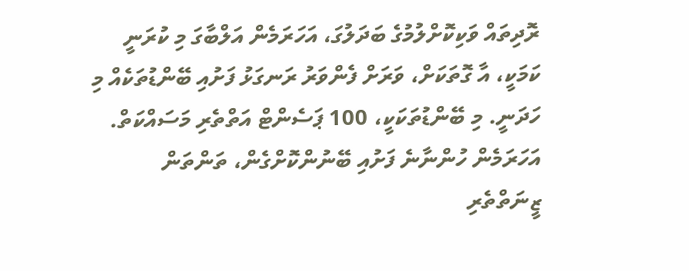ރޮދިތައް ވަކިކޮށްލުމުގެ ބަދަލުގަ، އަހަރަމެން އަލްބާގަ މި ކުރަނީ ކަމަކީ، އާ ގޮތަކަށް، ވަރަށް ފެންވަރު ރަނގަޅު ފަށުއި ބޭންޑުތަކެއް މި ހަދަނީ. މި ބޭންޑުތަކަކީ، 100 ޕަސެންޓް އަތްތެރި މަސައްކަތް. އަހަރަމެން ހުންނާނެ ފަށުއި ބޭނުންކޮށްގެން، ތަންތަން ޒީނަތްތެރި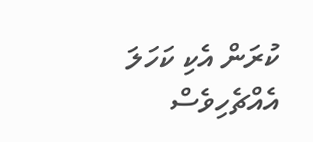ކުރަން އެކި ކަހަލަ އެއްޗެހިވެސް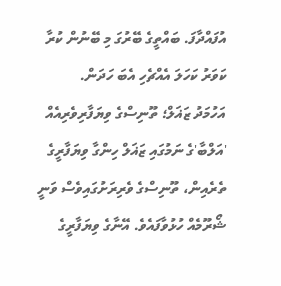އުފައްދާފަ. ބައްތީގެ ބޭރުގަ މި ބޭނުން ކުރާ ކަވަރު ކަހަލަ އެއްޗެހި އެބަ ހަދަން.
އަހުމަދު ޒަޣަލް؛ ތޫނިސްގެ ވިޔަފާރިވެރިއެއް
'އަލްބާ'ގެ ނަމުގައި ޒަޣަލް ހިންގާ ވިޔަފާރީގެ ތެރެއިން، ތޫނިސްގެ ވެރިރަށުގައިވެސް ވަނީ ޝޯރޫމެއް ހުޅުވާފައެވެ. އޭނާގެ ވިޔަފާރީގެ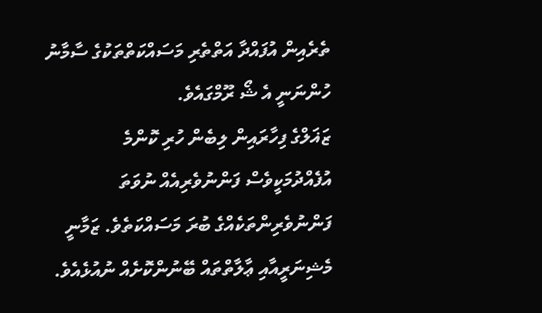ތެރެއިން އުފައްދާ އަތްތެރި މަސައްކަތްތަކުގެ ސާމާނު ހުންނަނީ އެ ޝޯ ރޫމްގައެވެ.
ޒަޣަލްގެ ފިހާރައިން ލިބެން ހުރި ކޮންމެ އުފެއްދުމަކީވެސް ފަންނުވެރިއެއް ނުވަތަ ފަންނުވެރިންތަކެއްގެ ބުރަ މަސައްކަތެވެ. ޒަމާނީ މެޝިނަރީއާއި ޢާލާތްތައް ބޭނުންކޮށެއް ނުއުޅެއެވެ.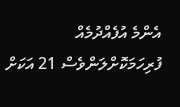އެންމެ އުފެއްދުމެއް ފުރިހަމަކޮށްލަންވެސް 21 އަކަށް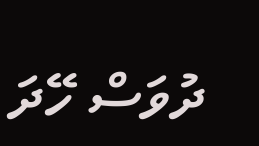ދުވަސް ހޭދަ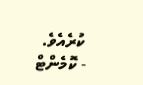ކުރެއެވެ.
- ކޮމެންޓް